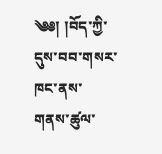༄༅། །བོད་ཀྱི་དུས་བབ་གསར་ཁང་ནས་གནས་ཚུལ་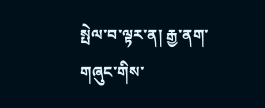སྤེལ་བ་ལྟར་ན། རྒྱ་ནག་གཞུང་གིས་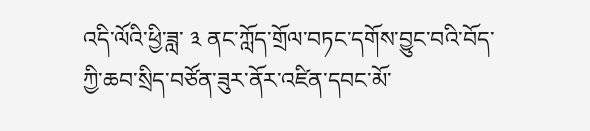འདི་ལོའི་ཕྱི་ཟླ་ ༣ ནང་ཀློད་གྲོལ་བཏང་དགོས་བྱུང་བའི་བོད་ཀྱི་ཆབ་སྲིད་བཙོན་ཟུར་ནོར་འཛིན་དབང་མོ་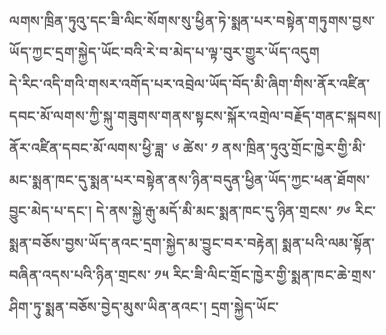ལགས་ཁྲིན་ཏུའུ་དང་ཟི་ལིང་སོགས་སུ་ཕྱིན་ཏེ་སྨན་པར་བསྟེན་གཏུགས་བྱས་ཡོད་ཀྱང་དྲག་སྐྱེད་ཡོང་བའི་རེ་བ་མེད་པ་ལྟ་བུར་གྱུར་ཡོད་འདུག
དེ་རིང་འདི་གའི་གསར་འགོད་པར་འབྲེལ་ཡོད་བོད་མི་ཞིག་གིས་ནོར་འཛིན་དབང་མོ་ལགས་ཀྱི་སྐུ་གཟུགས་གནས་སྟངས་སྐོར་འགྲེལ་བརྗོད་གནང་སྐབས། ནོར་འཛིན་དབང་མོ་ལགས་ཕྱི་ཟླ་ ༦ ཚེས་ ༡ ནས་ཁྲིན་ཏུའུ་གྲོང་ཁྱེར་གྱི་མི་མང་སྨན་ཁང་དུ་སྨན་པར་བསྟེན་ནས་ཉིན་བདུན་ཕྱིན་ཡོད་ཀྱང་ཕན་ཐོགས་བྱུང་མེད་པ་དང་། དེ་ནས་སྐྱེ་རྒུ་མདོ་མི་མང་སྨན་ཁང་དུ་ཉིན་གྲངས་ ༡༦ རིང་སྨན་བཅོས་བྱས་ཡོད་ནའང་དྲག་སྐྱེད་མ་བྱུང་བར་བརྟེན། སྨན་པའི་ལམ་སྟོན་བཞིན་འདས་པའི་ཉིན་གྲངས་ ༡༥ རིང་ཟི་ལིང་གྲོང་ཁྱེར་གྱི་སྨན་ཁང་ཆེ་གྲས་ཤིག་ཏུ་སྨན་བཅོས་བྱེད་མུས་ཡིན་ནའང་། དྲག་སྐྱེད་ཡོང་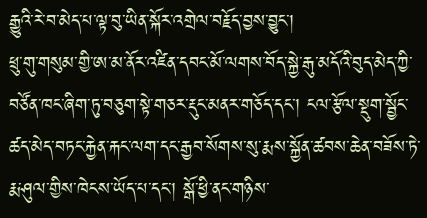རྒྱུའི་རེ་བ་མེད་པ་ལྟ་བུ་ཡིན་སྐོར་འགྲེལ་བརྗོད་བྱས་བྱུང་།
ཕྲུ་གུ་གསུམ་གྱི་ཨ་མ་ནོར་འཛིན་དབང་མོ་ལགས་བོད་སྐྱེ་རྒུ་མདོའི་བུད་མེད་ཀྱི་བཙོན་ཁང་ཞིག་ཏུ་བཅུག་སྟེ་གཅར་རྡུང་མནར་གཅོད་དང་། ངལ་རྩོལ་སྡུག་སྦྱོང་ཚད་མེད་བཏང་རྐྱེན་རྐང་ལག་དང་རྒྱབ་སོགས་སུ་རྨས་སྐྱོན་ཚབས་ཆེན་བཟོས་ཏེ་རྨ་ཤུལ་གྱིས་ཁེངས་ཡོད་པ་དང་། སྒོ་ཕྱི་ནང་གཉིས་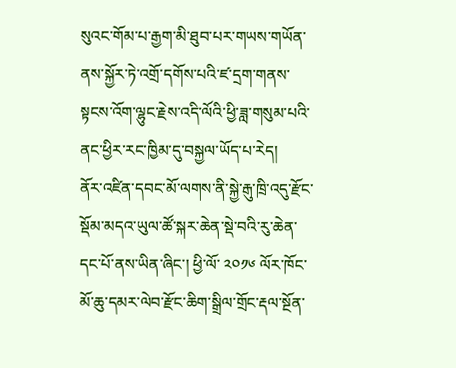སུའང་གོམ་པ་རྒྱག་མི་ཐུབ་པར་གཡས་གཡོན་ནས་སྐྱོར་ཏེ་འགྲོ་དགོས་པའི་ཛ་དྲག་གནས་སྟངས་འོག་ལྷུང་རྗེས་འདི་ལོའི་ཕྱི་ཟླ་གསུམ་པའི་ནང་ཕྱིར་རང་ཁྱིམ་དུ་བསྐྱལ་ཡོད་པ་རེད།
ནོར་འཛིན་དབང་མོ་ལགས་ནི་སྐྱེ་རྒུ་ཁྲི་འདུ་རྫོང་སྡོམ་མདའ་ཡུལ་ཚོ་སྐར་ཆེན་སྡེ་བའི་རུ་ཆེན་དང་པོ་ནས་ཡིན་ཞིང་། ཕྱི་ལོ་ ༢༠༡༦ ལོར་ཁོང་མོ་ཆུ་དམར་ལེབ་རྫོང་ཆིག་སྒྲིལ་གྲོང་རྡལ་སྔོན་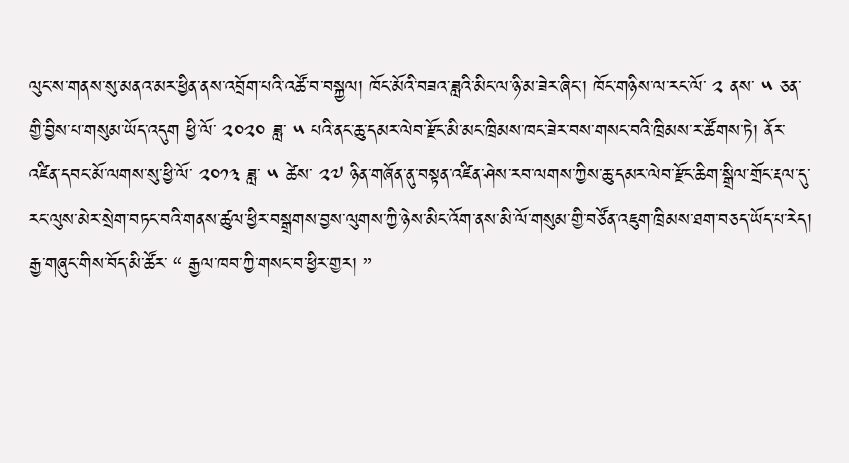ལུང་ས་གནས་སུ་མནའ་མར་ཕྱིན་ནས་འབྲོག་པའི་འཚོ་བ་བསྐྱལ། ཁོང་མོའི་བཟའ་ཟླའི་མིང་ལ་ཉི་མ་ཟེར་ཞིང་། ཁོང་གཉིས་ལ་རང་ལོ་ ༢ ནས་ ༥ ཅན་གྱི་བྱིས་པ་གསུམ་ཡོད་འདུག ཕྱི་ལོ་ ༢༠༢༠ ཟླ་ ༥ པའི་ནང་ཆུ་དམར་ལེབ་རྫོང་མི་མང་ཁྲིམས་ཁང་ཟེར་བས་གསང་བའི་ཁྲིམས་ར་ཚོགས་ཏེ། ནོར་འཛིན་དབང་མོ་ལགས་སུ་ཕྱི་ལོ་ ༢༠༡༣ ཟླ་ ༥ ཚེས་ ༢༧ ཉིན་གཞོན་ནུ་བསྟན་འཛིན་ཤེས་རབ་ལགས་ཀྱིས་ཆུ་དམར་ལེབ་རྫོང་ཆིག་སྒྲིལ་གྲོང་རྡལ་དུ་རང་ལུས་མེར་སྲེག་བཏང་བའི་གནས་ཚུལ་ཕྱིར་བསྒྲགས་བྱས་ལུགས་ཀྱི་ཉེས་མིང་འོག་ནས་མི་ལོ་གསུམ་གྱི་བཙོན་འཇུག་ཁྲིམས་ཐག་བཅད་ཡོད་པ་རེད།
རྒྱ་གཞུང་གིས་བོད་མི་ཚོར་ “ རྒྱལ་ཁབ་ཀྱི་གསང་བ་ཕྱིར་གྱར། ”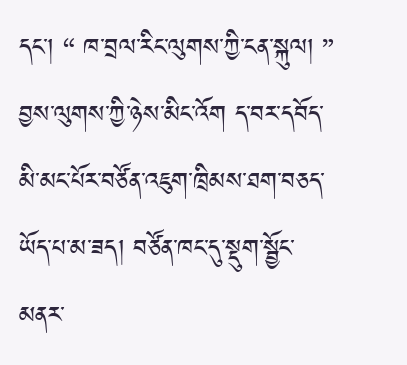དང་། “ ཁ་བྲལ་རིང་ལུགས་ཀྱི་ངན་སྐུལ། ” བྱས་ལུགས་ཀྱི་ཉེས་མིང་འོག ད་བར་དབོད་མི་མང་པོར་བཙོན་འཇུག་ཁྲིམས་ཐག་བཅད་ཡོད་པ་མ་ཟད། བཙོན་ཁང་དུ་སྡུག་སྦྱོང་མནར་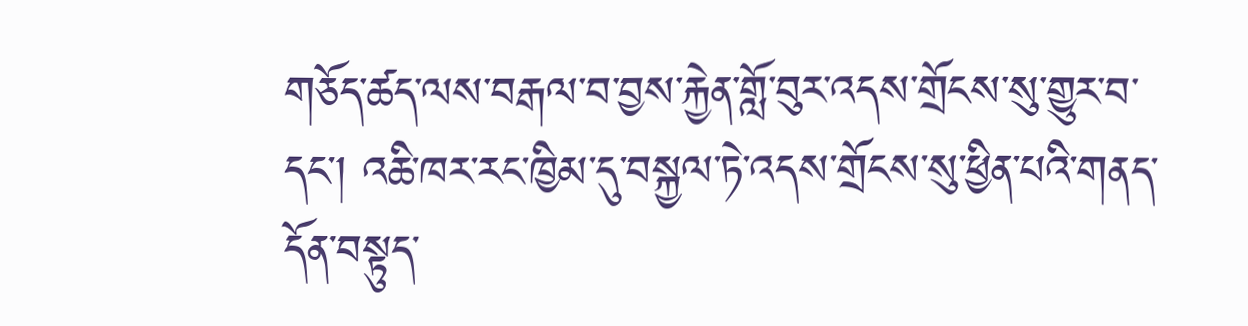གཅོད་ཚད་ལས་བརྒལ་བ་བྱས་རྐྱེན་གློ་བུར་འདས་གྲོངས་སུ་གྱུར་བ་དང་། འཆི་ཁར་རང་ཁྱིམ་དུ་བསྐྱལ་ཏེ་འདས་གྲོངས་སུ་ཕྱིན་པའི་གནད་དོན་བསྟུད་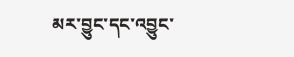མར་བྱུང་དང་འབྱུང་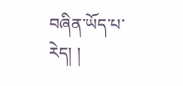བཞིན་ཡོད་པ་རེད། །